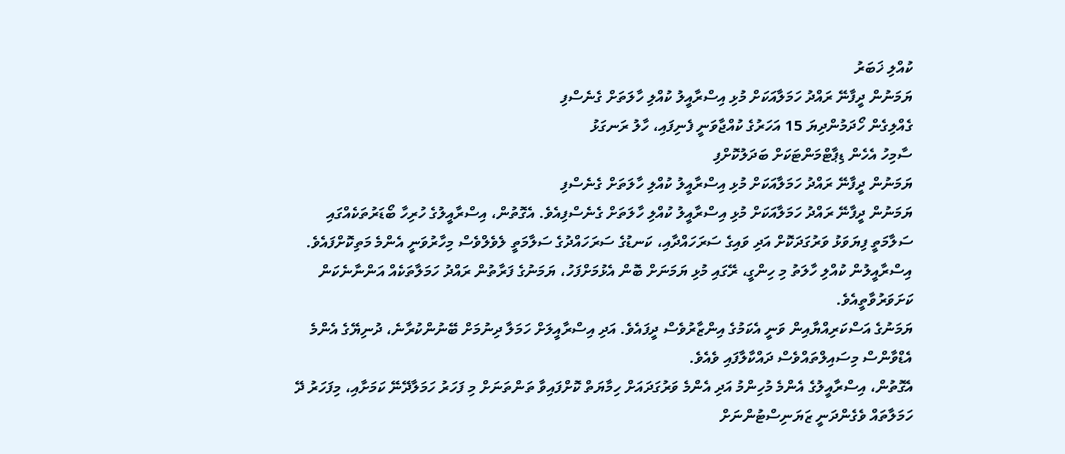ކުއްލި ޚަބަރު
ޔަމަނުން ދީފާނޭ ރައްދު ހަމަލާއަކަށް މުޅި އިސްރާއީލު ކުއްލި ހާލަތަށް ގެނެސްފި
ގެއްލިގެން ހޯދަމުންދިޔަ 15 އަހަރުގެ ކުއްޖާވަނީ ފެނިފައި، ހާލު ރަނގަޅު
ސާމިހު އެހެން ޑިޕާޓްމަންޓަކަށް ބަދަލުކޮށްފި
ޔަމަނުން ދީފާނޭ ރައްދު ހަމަލާއަކަށް މުޅި އިސްރާއީލު ކުއްލި ހާލަތަށް ގެނެސްފި
ޔަމަނުން ދީފާނޭ ރައްދު ހަމަލާއަކަށް މުޅި އިސްރާއީލު ކުއްލި ހާލަތަށް ގެނެސްފިއެވެ. އެގޮތުން، އިސްރާއީލުގެ ހުރިހާ ބޯޑަރުތަކެއްގައި ސަލާމަތީ ފިޔަވަޅު ވަރުގަދަކޮށް އަދި ވައިގެ ސަރަހައްދާއި، ކަނޑުގެ ސަރަހައްދުގެ ސަލާމަތީ ލެވެލްވެސް މިހާރުވަނީ އެންމެ މަތިކޮށްފައެވެ.
އިސްރާއީލުން ކުއްލި ހާލަތު މި ހިންގީ، ރޭގައި މުޅި ޔަމަނަށް ބޮން އެޅުމަށްފަހު، ޔަމަނުގެ ފަރާތުން ރައްދު ހަމަލާތަކެއް އަންނާނެކަން ކަށަވަރުވާތީއެވެ.
ޔަމަނުގެ އަސްކަރިއްޔާއިން ވަނީ އެކަމުގެ އިންޒާރުވެސް ދީފައެވެ. އަދި އިސްރާއީލަށް ހަމަލާ ދިނުމަށް ބޭނުންކުރާނެ، ދުނިޔޭގެ އެންމެ އެޑްވާންސް މިސައިލްތައްވެސް ދައްކާލާފައި ވެއެވެ.
އެގޮތުން، އިސްރާއީލުގެ އެންމެ މުހިންމު އަދި އެންމެ ވަރުގަދައަށް ހިމާޔަތް ކޮށްފައިވާ ތަންތަނަށް މި ފަހަރު ހަމަލާދޭނޭ ކަމަށާއި، މިފަހަރު ދޭ ހަމަލާތައް ވެގެންދަނީ ޒަޔަނިސްޓުންނަށް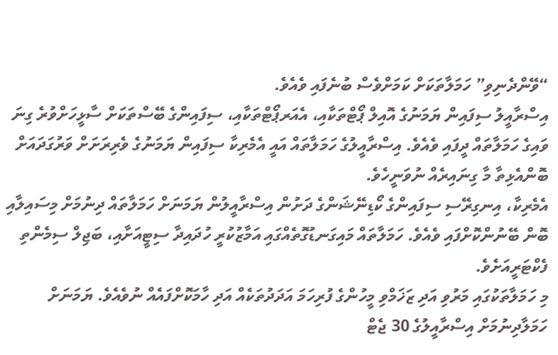“ވޭންދެނިވި” ހަމަލާތަކަށް ކަމަށްވެސް ބުނެފައި ވެއެވެ.
އިސްރާއީލު ސިފައިން ޔަމަނުގެ އޮއިލް ޕޯޓްތަކާއި، އެއަރޕޯޓްތަކާއި، ސިފައިންގެ ބޭސްތަކަށް ސާޅީހަށްވުރެ ގިނަ ވައިގެ ހަމަލާތައް ދީފައި ވެއެވެ. އިސްރާއީލުގެ ހަމަލާތައް އައީ އެމެރިކާ ސިފައިން ޔަމަނުގެ ވެރިރަށަށް ވަރުގަދައަށް ބޮންއެޅިތާ މާ ގިނައިރެއް ނުވަނީހެވެ.
އެމެރިކާ، އިނގިރޭސި ސިފައިންގެ ކޯޑިނޭޝަންގެ ދަށުން އިސްރާއީލުން ޔަމަނަށް ހަމަލާތައް ދިނުމަށް މިސައިލާއި ބޮން ބޭނުންކޮށްފައި ވެއެވެ. ހަމަލާތައް މައިގަނޑުގޮތެއްގައި އަމާޒުކުރީ ހުދައިދާ ސިޓީއަށާއި، ބަޖިލް ސިމެންތި ފެކްޓަރީއަށެވެ.
މި ހަމަލާތަކުގައި މަރުވި އަދި ޒަޚަމްވި މީހުންގެ ފުރިހަމަ އަދަދުތަކެއް އަދި ހާމަކޮށްފައެއް ނުވެއެވެ. ޔަމަނަށް ހަމަލާދިނުމަށް އިސްރާއީލުގެ 30 ޖެޓް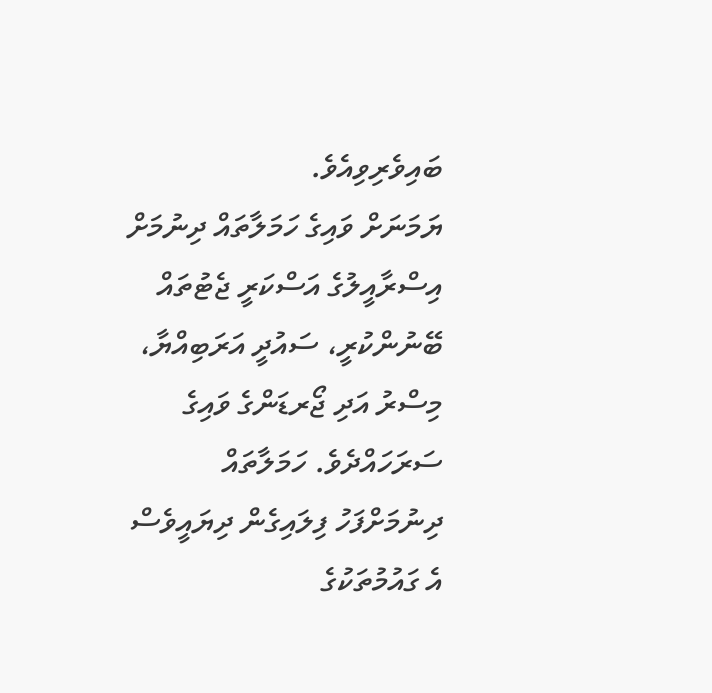ބައިވެރިވިއެވެ.
ޔަމަނަށް ވައިގެ ހަމަލާތައް ދިނުމަށް އިސްރާއީލުގެ އަސްކަރީ ޖެޓުތައް ބޭނުންކުރީ، ސައުދީ އަރަބިއްޔާ، މިސްރު އަދި ޖޯރޑަންގެ ވައިގެ ސަރަހައްދެވެ. ހަމަލާތައް ދިނުމަށްފަހު ފިލައިގެން ދިޔައީވެސް އެ ގައުމުތަކުގެ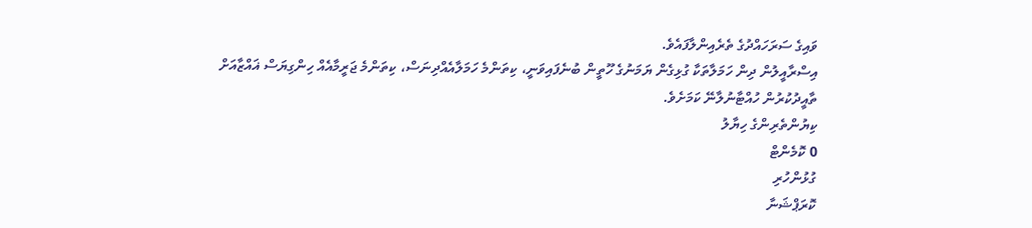ވައިގެ ސަރަހައްދުގެ ތެރެއިންލާފައެވެ.
އިސްރާއީލުން ދިން ހަމަލާތަކާ ގުޅިގެން ޔަމަނުގެ ހޫތީން ބުނެފައިވަނީ، ކިތަންމެ ހަމަލާއެއްދިނަސް، ކިތަންމެ ޖަރީމާއެއް ހިންގިޔަސް ޣައްޒާއަށް ތާއީދުކުރުން ހުއްޓާނުލާނޭ ކަމަށެވެ.
ކިޔުންތެރިންގެ ހިޔާލު
0 ކޮމެންޓް
ގުޅުންހުރި
ކޮރަޕްޝަނާ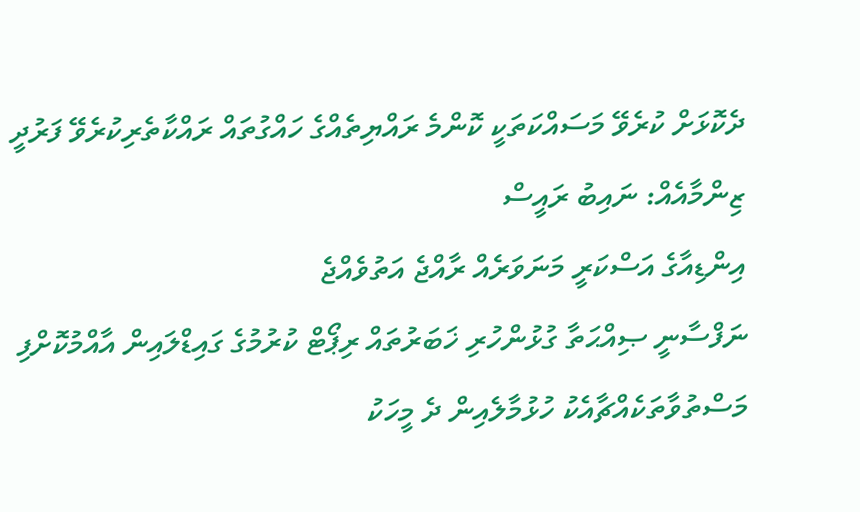ދެކޮޅަށް ކުރެވޭ މަސައްކަތަކީ ކޮންމެ ރައްޔިތެއްގެ ހައްގުތައް ރައްކާތެރިކުރެވޭ ފަރުދީ ޒިންމާއެއް: ނައިބު ރައީސް
އިންޑިއާގެ އަސްކަރީ މަނަވަރެއް ރާއްޖެ އަތުވެއްޖެ
ނަފްސާނީ ޞިއްޙަތާ ގުޅުންހުރި ޚަބަރުތައް ރިޕޯޓް ކުރުމުގެ ގައިޑްލައިން އާއްމުކޮށްފި
މަސްތުވާތަކެއްޗާއެކު ހުޅުމާލެއިން ދެ މީހަކު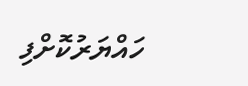ހައްޔަރުކޮށްފި